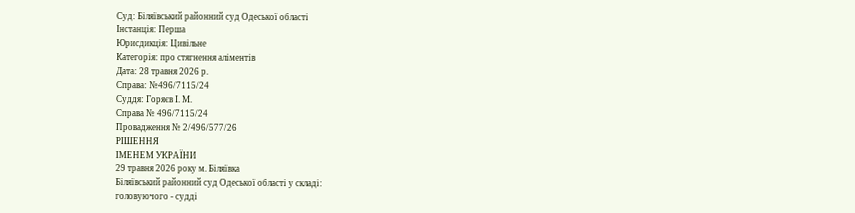Суд: Біляївський районний суд Одеської області
Інстанція: Перша
Юрисдикція: Цивільне
Категорія: про стягнення аліментів
Дата: 28 травня 2026 р.
Справа: №496/7115/24
Суддя: Горяєв І. М.
Справа № 496/7115/24
Провадження № 2/496/577/26
РІШЕННЯ
ІМЕНЕМ УКРАЇНИ
29 травня 2026 року м. Біляївка
Біляївський районний суд Одеської області у складі:
головуючого - судді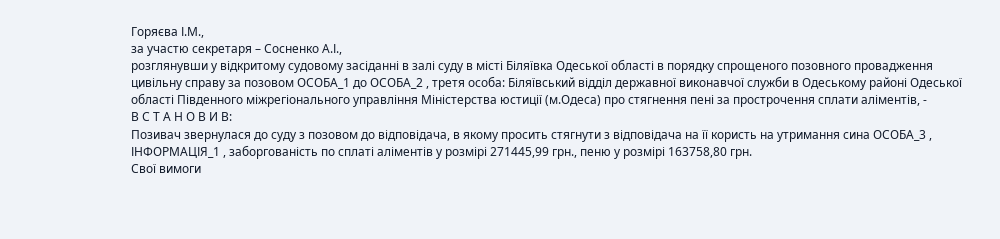Горяєва І.М.,
за участю секретаря – Сосненко А.І.,
розглянувши у відкритому судовому засіданні в залі суду в місті Біляївка Одеської області в порядку спрощеного позовного провадження цивільну справу за позовом ОСОБА_1 до ОСОБА_2 , третя особа: Біляївський відділ державної виконавчої служби в Одеському районі Одеської області Південного міжрегіонального управління Міністерства юстиції (м.Одеса) про стягнення пені за прострочення сплати аліментів, -
В С Т А Н О В И В:
Позивач звернулася до суду з позовом до відповідача, в якому просить стягнути з відповідача на її користь на утримання сина ОСОБА_3 , ІНФОРМАЦІЯ_1 , заборгованість по сплаті аліментів у розмірі 271445,99 грн., пеню у розмірі 163758,80 грн.
Свої вимоги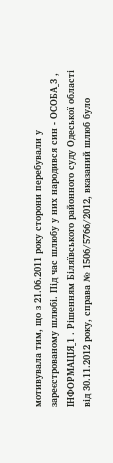мотивувала тим, що з 21.06.2011 року сторони перебували у зареєстрованому шлюбі. Під час шлюбу у них народився син - ОСОБА_3 , ІНФОРМАЦІЯ_1 . Рішенням Біляївського районного суду Одеської області від 30.11.2012 року, справа № 1506/5766/2012, вказаний шлюб було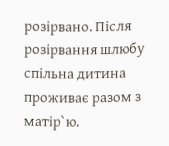розірвано. Після розірвання шлюбу спільна дитина проживає разом з матір`ю.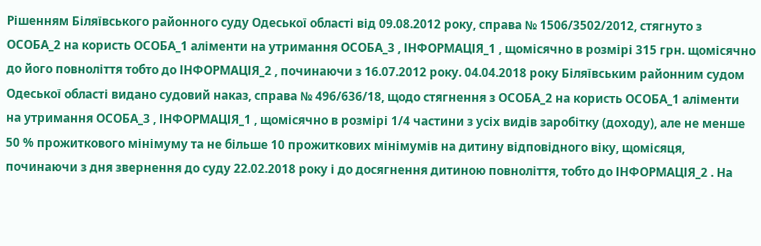Рішенням Біляївського районного суду Одеської області від 09.08.2012 року, справа № 1506/3502/2012, стягнуто з ОСОБА_2 на користь ОСОБА_1 аліменти на утримання ОСОБА_3 , ІНФОРМАЦІЯ_1 , щомісячно в розмірі 315 грн. щомісячно до його повноліття тобто до ІНФОРМАЦІЯ_2 , починаючи з 16.07.2012 року. 04.04.2018 року Біляївським районним судом Одеської області видано судовий наказ, справа № 496/636/18, щодо стягнення з ОСОБА_2 на користь ОСОБА_1 аліменти на утримання ОСОБА_3 , ІНФОРМАЦІЯ_1 , щомісячно в розмірі 1/4 частини з усіх видів заробітку (доходу), але не менше 50 % прожиткового мінімуму та не більше 10 прожиткових мінімумів на дитину відповідного віку, щомісяця, починаючи з дня звернення до суду 22.02.2018 року і до досягнення дитиною повноліття, тобто до ІНФОРМАЦІЯ_2 . На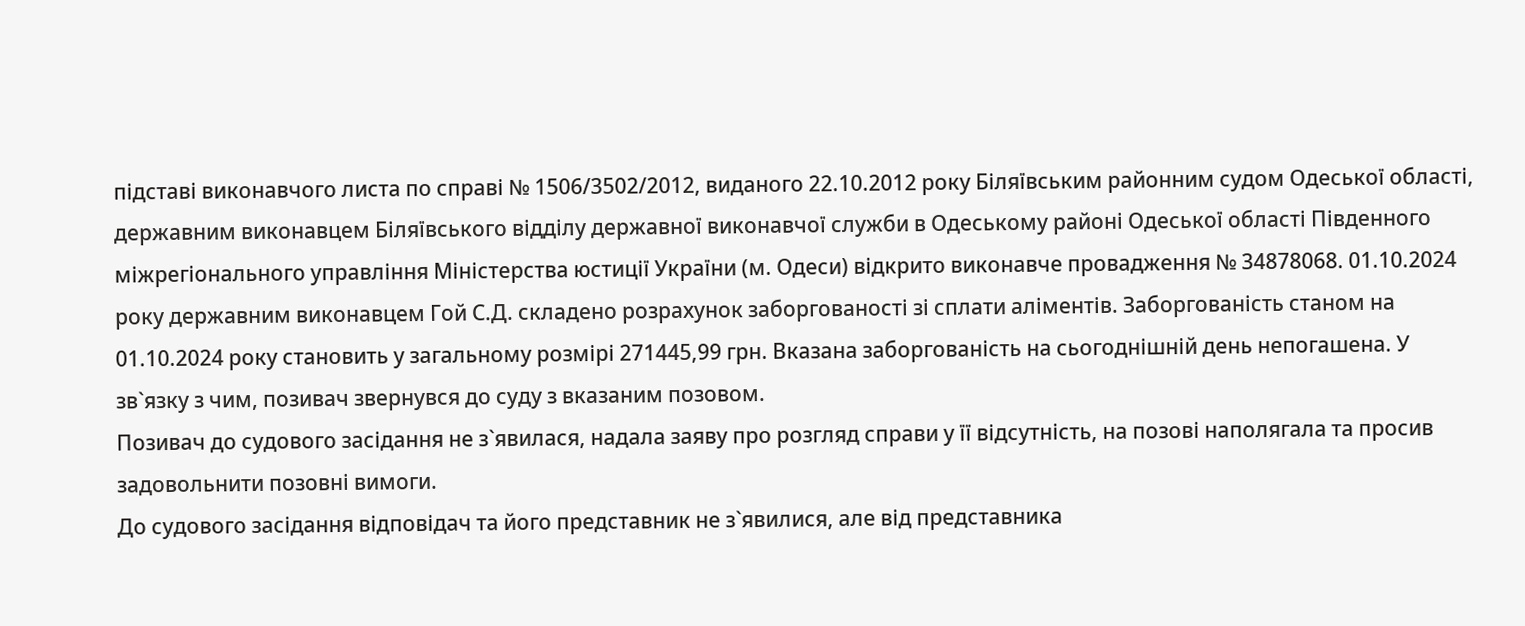підставі виконавчого листа по справі № 1506/3502/2012, виданого 22.10.2012 року Біляївським районним судом Одеської області, державним виконавцем Біляївського відділу державної виконавчої служби в Одеському районі Одеської області Південного міжрегіонального управління Міністерства юстиції України (м. Одеси) відкрито виконавче провадження № 34878068. 01.10.2024 року державним виконавцем Гой С.Д. складено розрахунок заборгованості зі сплати аліментів. Заборгованість станом на 01.10.2024 року становить у загальному розмірі 271445,99 грн. Вказана заборгованість на сьогоднішній день непогашена. У зв`язку з чим, позивач звернувся до суду з вказаним позовом.
Позивач до судового засідання не з`явилася, надала заяву про розгляд справи у її відсутність, на позові наполягала та просив задовольнити позовні вимоги.
До судового засідання відповідач та його представник не з`явилися, але від представника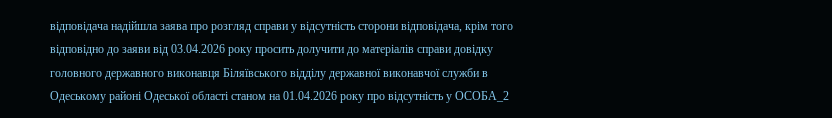відповідача надійшла заява про розгляд справи у відсутність сторони відповідача, крім того відповідно до заяви від 03.04.2026 року просить долучити до матеріалів справи довідку головного державного виконавця Біляївського відділу державної виконавчої служби в Одеському районі Одеської області станом на 01.04.2026 року про відсутність у ОСОБА_2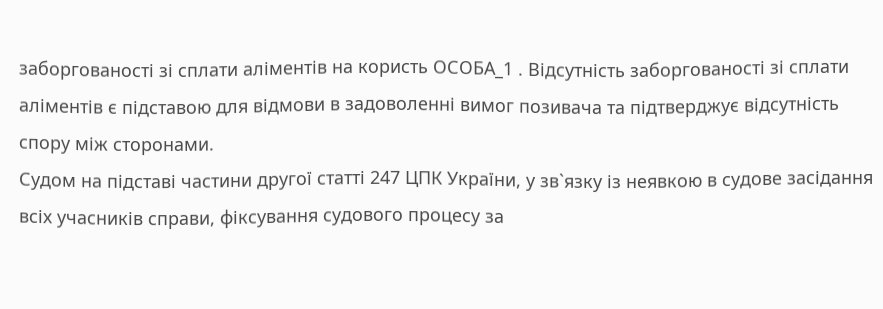заборгованості зі сплати аліментів на користь ОСОБА_1 . Відсутність заборгованості зі сплати аліментів є підставою для відмови в задоволенні вимог позивача та підтверджує відсутність спору між сторонами.
Судом на підставі частини другої статті 247 ЦПК України, у зв`язку із неявкою в судове засідання всіх учасників справи, фіксування судового процесу за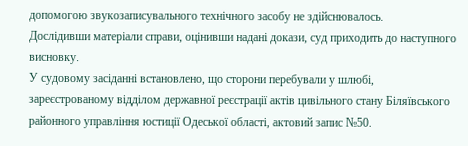допомогою звукозаписувального технічного засобу не здійснювалось.
Дослідивши матеріали справи, оцінивши надані докази, суд приходить до наступного висновку.
У судовому засіданні встановлено, що сторони перебували у шлюбі, зареєстрованому відділом державної реєстрації актів цивільного стану Біляївського районного управління юстиції Одеської області, актовий запис №50.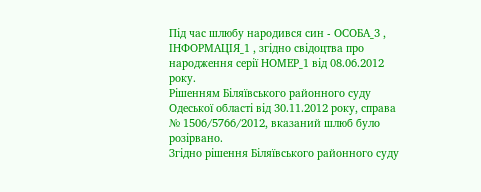Під час шлюбу народився син - ОСОБА_3 , ІНФОРМАЦІЯ_1 , згідно свідоцтва про народження серії НОМЕР_1 від 08.06.2012 року.
Рішенням Біляївського районного суду Одеської області від 30.11.2012 року, справа № 1506/5766/2012, вказаний шлюб було розірвано.
Згідно рішення Біляївського районного суду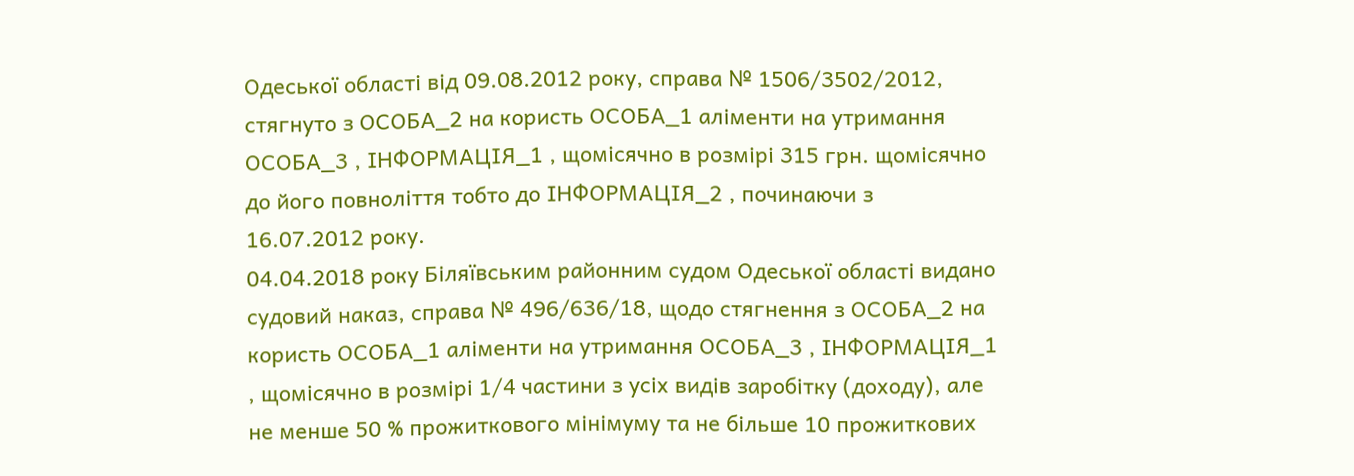Одеської області від 09.08.2012 року, справа № 1506/3502/2012, стягнуто з ОСОБА_2 на користь ОСОБА_1 аліменти на утримання ОСОБА_3 , ІНФОРМАЦІЯ_1 , щомісячно в розмірі 315 грн. щомісячно до його повноліття тобто до ІНФОРМАЦІЯ_2 , починаючи з 16.07.2012 року.
04.04.2018 року Біляївським районним судом Одеської області видано судовий наказ, справа № 496/636/18, щодо стягнення з ОСОБА_2 на користь ОСОБА_1 аліменти на утримання ОСОБА_3 , ІНФОРМАЦІЯ_1 , щомісячно в розмірі 1/4 частини з усіх видів заробітку (доходу), але не менше 50 % прожиткового мінімуму та не більше 10 прожиткових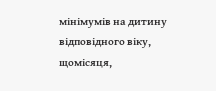мінімумів на дитину відповідного віку, щомісяця,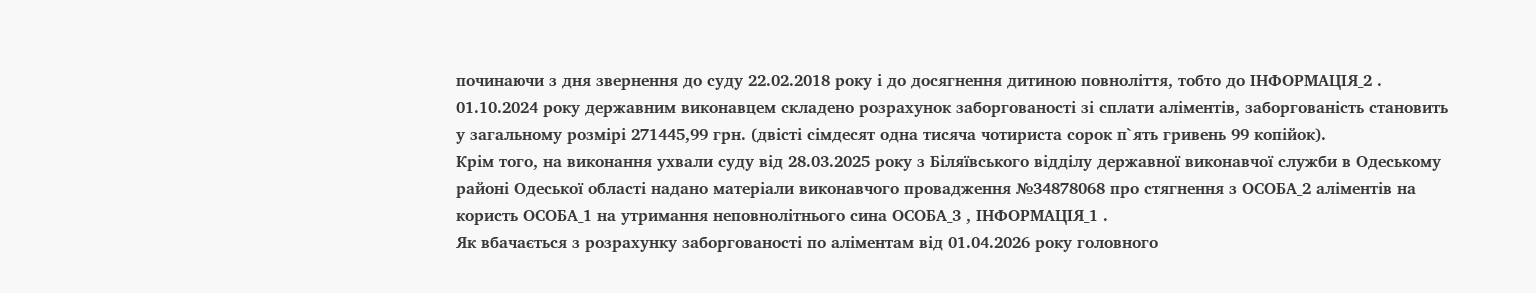починаючи з дня звернення до суду 22.02.2018 року і до досягнення дитиною повноліття, тобто до ІНФОРМАЦІЯ_2 .
01.10.2024 року державним виконавцем складено розрахунок заборгованості зі сплати аліментів, заборгованість становить у загальному розмірі 271445,99 грн. (двісті сімдесят одна тисяча чотириста сорок п`ять гривень 99 копійок).
Крім того, на виконання ухвали суду від 28.03.2025 року з Біляївського відділу державної виконавчої служби в Одеському районі Одеської області надано матеріали виконавчого провадження №34878068 про стягнення з ОСОБА_2 аліментів на користь ОСОБА_1 на утримання неповнолітнього сина ОСОБА_3 , ІНФОРМАЦІЯ_1 .
Як вбачається з розрахунку заборгованості по аліментам від 01.04.2026 року головного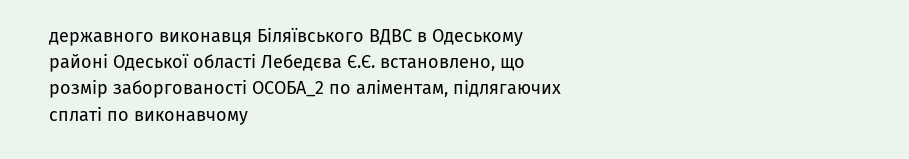державного виконавця Біляївського ВДВС в Одеському районі Одеської області Лебедєва Є.Є. встановлено, що розмір заборгованості ОСОБА_2 по аліментам, підлягаючих сплаті по виконавчому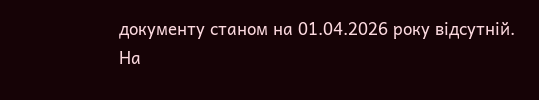документу станом на 01.04.2026 року відсутній.
На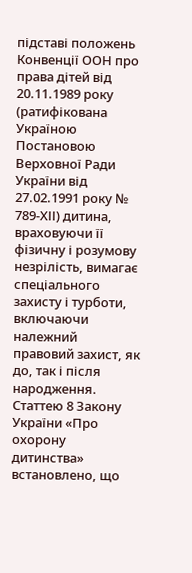підставі положень Конвенції ООН про права дітей від 20.11.1989 року (ратифікована Україною Постановою Верховної Ради України від 27.02.1991 року № 789-ХІІ) дитина, враховуючи її фізичну і розумову незрілість, вимагає спеціального захисту і турботи, включаючи належний правовий захист, як до, так і після народження.
Статтею 8 Закону України «Про охорону дитинства» встановлено, що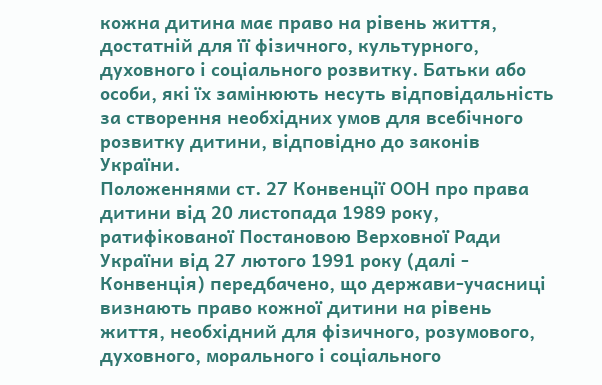кожна дитина має право на рівень життя, достатній для її фізичного, культурного, духовного і соціального розвитку. Батьки або особи, які їх замінюють несуть відповідальність за створення необхідних умов для всебічного розвитку дитини, відповідно до законів України.
Положеннями ст. 27 Конвенції ООН про права дитини від 20 листопада 1989 року, ратифікованої Постановою Верховної Ради України від 27 лютого 1991 року (далі - Конвенція) передбачено, що держави-учасниці визнають право кожної дитини на рівень життя, необхідний для фізичного, розумового, духовного, морального і соціального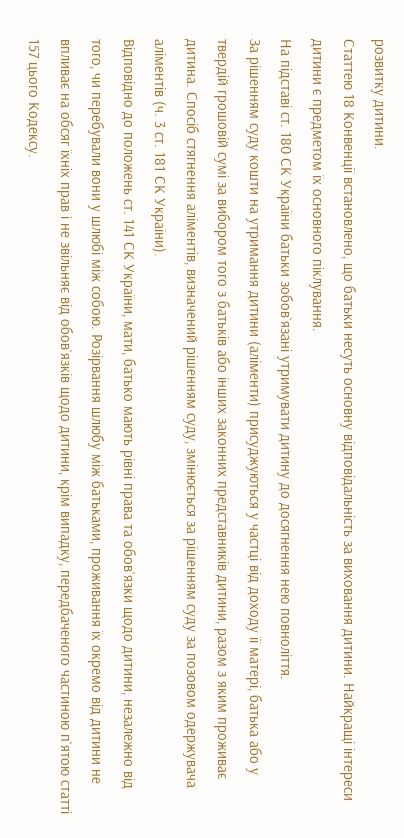розвитку дитини.
Статтею 18 Конвенції встановлено, що батьки несуть основну відповідальність за виховання дитини. Найкращі інтереси дитини є предметом їх основного піклування.
На підставі ст. 180 СК України батьки зобов`язані утримувати дитину до досягнення нею повноліття.
За рішенням суду кошти на утримання дитини (аліменти) присуджуються у частці від доходу її матері, батька або у твердій грошовій сумі за вибором того з батьків або інших законних представників дитини, разом з яким проживає дитина. Спосіб стягнення аліментів, визначений рішенням суду, змінюється за рішенням суду за позовом одержувача аліментів (ч. 3 ст. 181 СК України).
Відповідно до положень ст. 141 СК України, мати, батько мають рівні права та обов`язки щодо дитини, незалежно від того, чи перебували вони у шлюбі між собою. Розірвання шлюбу між батьками, проживання їх окремо від дитини не впливає на обсяг їхніх прав і не звільняє від обов`язків щодо дитини, крім випадку, передбаченого частиною п`ятою статті 157 цього Кодексу.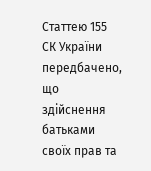Статтею 155 СК України передбачено, що здійснення батьками своїх прав та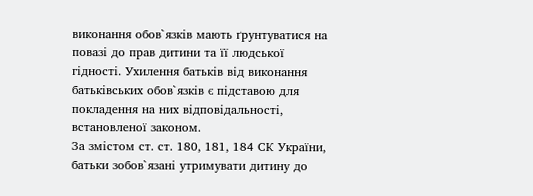виконання обов`язків мають ґрунтуватися на повазі до прав дитини та її людської гідності. Ухилення батьків від виконання батьківських обов`язків є підставою для покладення на них відповідальності, встановленої законом.
За змістом ст. ст. 180, 181, 184 СК України, батьки зобов`язані утримувати дитину до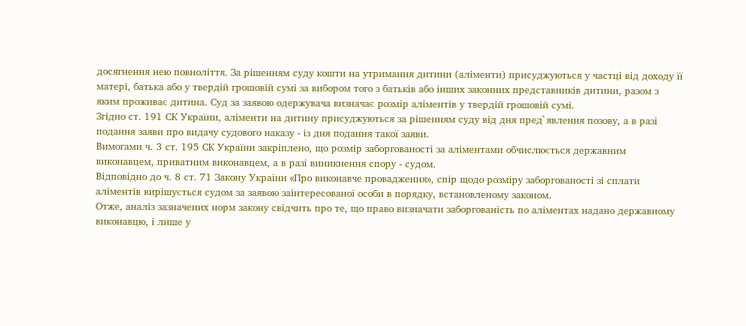досягнення нею повноліття. За рішенням суду кошти на утримання дитини (аліменти) присуджуються у частці від доходу її матері, батька або у твердій грошовій сумі за вибором того з батьків або інших законних представників дитини, разом з яким проживає дитина. Суд за заявою одержувача визначає розмір аліментів у твердій грошовій сумі.
Згідно ст. 191 СК України, аліменти на дитину присуджуються за рішенням суду від дня пред`явлення позову, а в разі подання заяви про видачу судового наказу - із дня подання такої заяви.
Вимогами ч. 3 ст. 195 СК України закріплено, що розмір заборгованості за аліментами обчислюється державним виконавцем, приватним виконавцем, а в разі виникнення спору - судом.
Відповідно до ч. 8 ст. 71 Закону України «Про виконавче провадження», спір щодо розміру заборгованості зі сплати аліментів вирішується судом за заявою заінтересованої особи в порядку, встановленому законом.
Отже, аналіз зазначених норм закону свідчить про те, що право визначати заборгованість по аліментах надано державному виконавцю, і лише у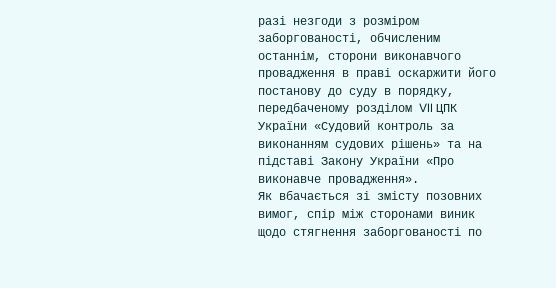разі незгоди з розміром заборгованості, обчисленим останнім, сторони виконавчого провадження в праві оскаржити його постанову до суду в порядку, передбаченому розділом VII ЦПК України «Судовий контроль за виконанням судових рішень» та на підставі Закону України «Про виконавче провадження».
Як вбачається зі змісту позовних вимог, спір між сторонами виник щодо стягнення заборгованості по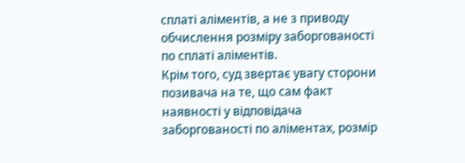сплаті аліментів, а не з приводу обчислення розміру заборгованості по сплаті аліментів.
Крім того, суд звертає увагу сторони позивача на те, що сам факт наявності у відповідача заборгованості по аліментах, розмір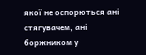якої не оспорються ані стягувачем, ані боржником у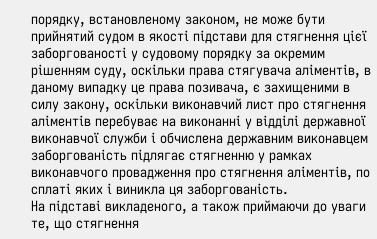порядку, встановленому законом, не може бути прийнятий судом в якості підстави для стягнення цієї заборгованості у судовому порядку за окремим рішенням суду, оскільки права стягувача аліментів, в даному випадку це права позивача, є захищеними в силу закону, оскільки виконавчий лист про стягнення аліментів перебуває на виконанні у відділі державної виконавчої служби і обчислена державним виконавцем заборгованість підлягає стягненню у рамках виконавчого провадження про стягнення аліментів, по сплаті яких і виникла ця заборгованість.
На підставі викладеного, а також приймаючи до уваги те, що стягнення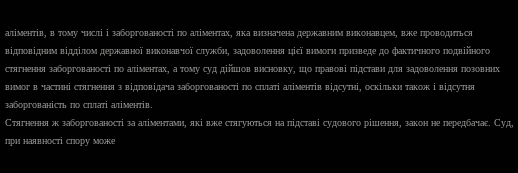аліментів, в тому числі і заборгованості по аліментах, яка визначена державним виконавцем, вже проводиться відповідним відділом державної виконавчої служби, задоволення цієї вимоги призведе до фактичного подвійного стягнення заборгованості по аліментах, а тому суд дійшов висновку, що правові підстави для задоволення позовних вимог в частині стягнення з відповідача заборгованості по сплаті аліментів відсутні, оскільки також і відсутня заборгованість по сплаті аліментів.
Стягнення ж заборгованості за аліментами, які вже стягуються на підставі судового рішення, закон не передбачає. Суд, при наявності спору може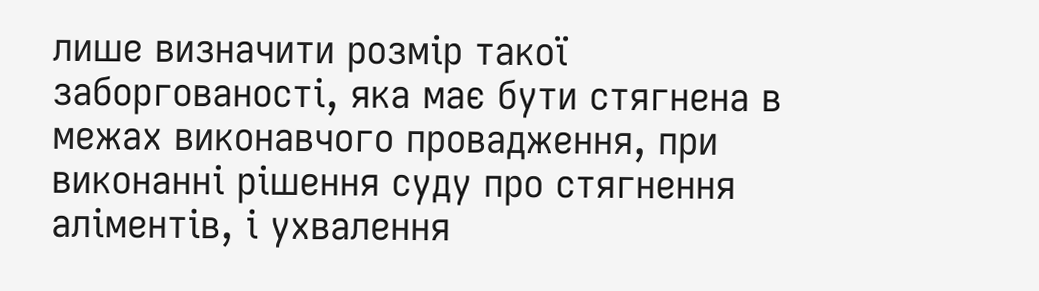лише визначити розмір такої заборгованості, яка має бути стягнена в межах виконавчого провадження, при виконанні рішення суду про стягнення аліментів, і ухвалення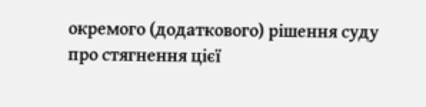окремого (додаткового) рішення суду про стягнення цієї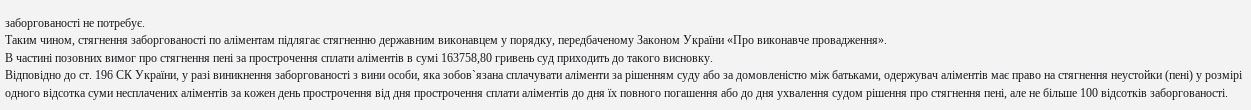заборгованості не потребує.
Таким чином, стягнення заборгованості по аліментам підлягає стягненню державним виконавцем у порядку, передбаченому Законом України «Про виконавче провадження».
В частині позовних вимог про стягнення пені за прострочення сплати аліментів в сумі 163758,80 гривень суд приходить до такого висновку.
Відповідно до ст. 196 СК України, у разі виникнення заборгованості з вини особи, яка зобов`язана сплачувати аліменти за рішенням суду або за домовленістю між батьками, одержувач аліментів має право на стягнення неустойки (пені) у розмірі одного відсотка суми несплачених аліментів за кожен день прострочення від дня прострочення сплати аліментів до дня їх повного погашення або до дня ухвалення судом рішення про стягнення пені, але не більше 100 відсотків заборгованості.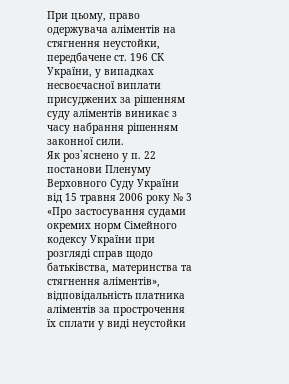При цьому, право одержувача аліментів на стягнення неустойки, передбачене ст. 196 СК України, у випадках несвоєчасної виплати присуджених за рішенням суду аліментів виникає з часу набрання рішенням законної сили.
Як роз`яснено у п. 22 постанови Пленуму Верховного Суду України від 15 травня 2006 року № 3 «Про застосування судами окремих норм Сімейного кодексу України при розгляді справ щодо батьківства, материнства та стягнення аліментів», відповідальність платника аліментів за прострочення їх сплати у виді неустойки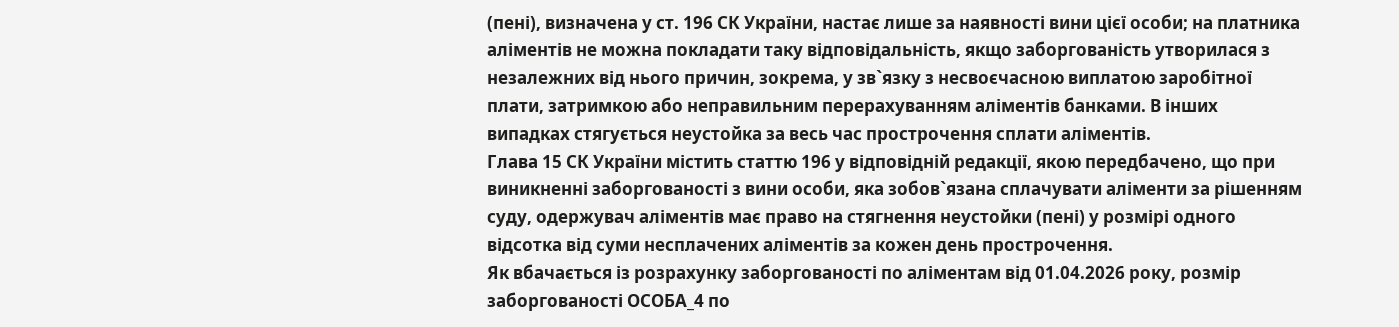(пені), визначена у ст. 196 СК України, настає лише за наявності вини цієї особи; на платника аліментів не можна покладати таку відповідальність, якщо заборгованість утворилася з незалежних від нього причин, зокрема, у зв`язку з несвоєчасною виплатою заробітної плати, затримкою або неправильним перерахуванням аліментів банками. В інших випадках стягується неустойка за весь час прострочення сплати аліментів.
Глава 15 СК України містить статтю 196 у відповідній редакції, якою передбачено, що при виникненні заборгованості з вини особи, яка зобов`язана сплачувати аліменти за рішенням суду, одержувач аліментів має право на стягнення неустойки (пені) у розмірі одного відсотка від суми несплачених аліментів за кожен день прострочення.
Як вбачається із розрахунку заборгованості по аліментам від 01.04.2026 року, розмір заборгованості ОСОБА_4 по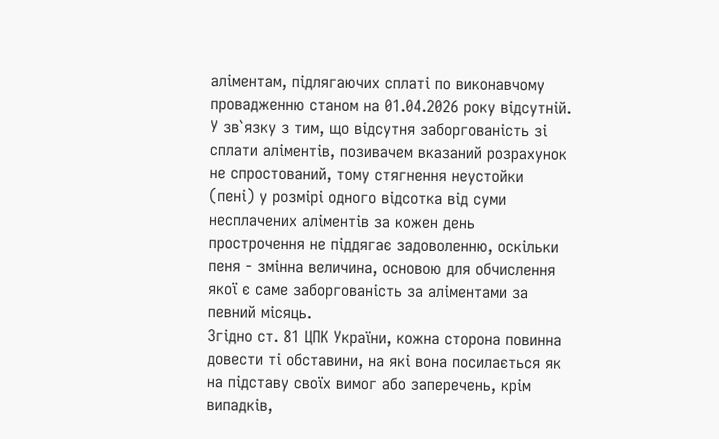аліментам, підлягаючих сплаті по виконавчому провадженню станом на 01.04.2026 року відсутній. У зв`язку з тим, що відсутня заборгованість зі сплати аліментів, позивачем вказаний розрахунок не спростований, тому стягнення неустойки (пені) у розмірі одного відсотка від суми несплачених аліментів за кожен день прострочення не піддягає задоволенню, оскільки пеня - змінна величина, основою для обчислення якої є саме заборгованість за аліментами за певний місяць.
Згідно ст. 81 ЦПК України, кожна сторона повинна довести ті обставини, на які вона посилається як на підставу своїх вимог або заперечень, крім випадків,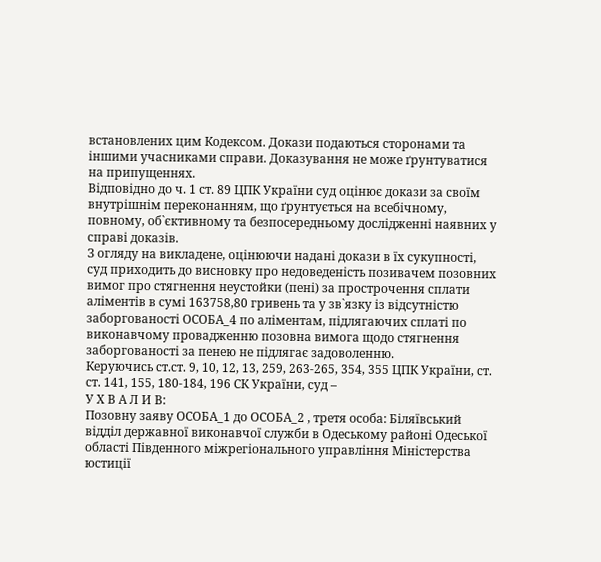встановлених цим Кодексом. Докази подаються сторонами та іншими учасниками справи. Доказування не може ґрунтуватися на припущеннях.
Відповідно до ч. 1 ст. 89 ЦПК України суд оцінює докази за своїм внутрішнім переконанням, що ґрунтується на всебічному, повному, об`єктивному та безпосередньому дослідженні наявних у справі доказів.
З огляду на викладене, оцінюючи надані докази в їх сукупності, суд приходить до висновку про недоведеність позивачем позовних вимог про стягнення неустойки (пені) за прострочення сплати аліментів в сумі 163758,80 гривень та у зв`язку із відсутністю заборгованості ОСОБА_4 по аліментам, підлягаючих сплаті по виконавчому провадженню позовна вимога щодо стягнення заборгованості за пенею не підлягає задоволенню.
Керуючись ст.ст. 9, 10, 12, 13, 259, 263-265, 354, 355 ЦПК України, ст. ст. 141, 155, 180-184, 196 СК України, суд –
У Х В А Л И В:
Позовну заяву ОСОБА_1 до ОСОБА_2 , третя особа: Біляївський відділ державної виконавчої служби в Одеському районі Одеської області Південного міжрегіонального управління Міністерства юстиції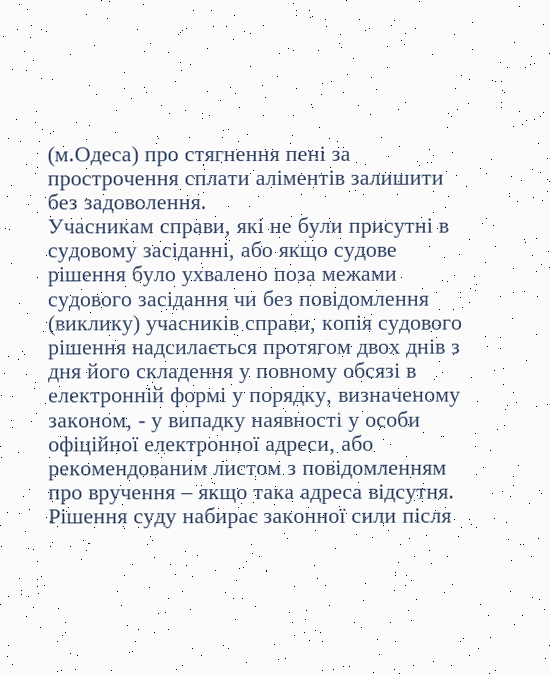(м.Одеса) про стягнення пені за прострочення сплати аліментів залишити без задоволення.
Учасникам справи, які не були присутні в судовому засіданні, або якщо судове рішення було ухвалено поза межами судового засідання чи без повідомлення (виклику) учасників справи, копія судового рішення надсилається протягом двох днів з дня його складення у повному обсязі в електронній формі у порядку, визначеному законом, - у випадку наявності у особи офіційної електронної адреси, або рекомендованим листом з повідомленням про вручення – якщо така адреса відсутня.
Рішення суду набирає законної сили після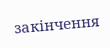закінчення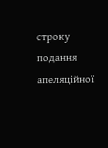строку подання апеляційної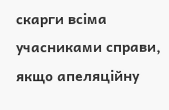скарги всіма учасниками справи, якщо апеляційну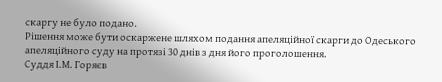скаргу не було подано.
Рішення може бути оскаржене шляхом подання апеляційної скарги до Одеського апеляційного суду на протязі 30 днів з дня його проголошення.
Суддя І.М. Горяєв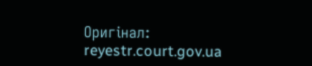Оригінал: reyestr.court.gov.ua